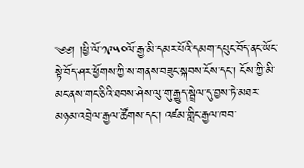༄༅། །ཕྱི་ལོ་༡༩༥༠ལོ་རྒྱ་མི་དམར་པོའི་དམག་དཔུང་བོད་ནང་ཡོང་སྟེ་བོད་ཤར་ཕྱོགས་ཀྱི་ས་གནས་བཟུང་སྐབས་ངོས་དང་། ངོས་ཀྱི་མི་མང་ནས་གང་ཅིའི་ཐབས་ཤེས་ལུ་གུ་རྒྱུད་སྦྲེལ་དུ་བྱས་ཏེ་མཐར་མཉམ་འབྲེལ་རྒྱལ་ཚོགས་དང་། འཛམ་གླིང་རྒྱལ་ཁབ་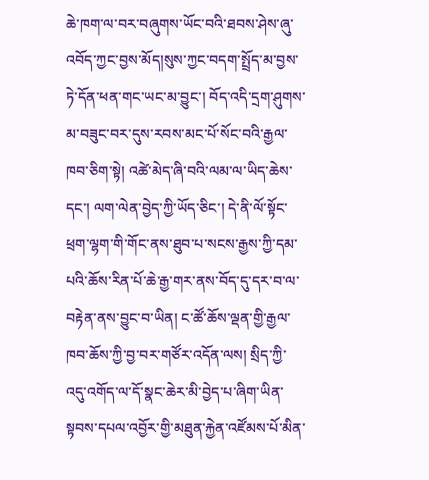ཆེ་ཁག་ལ་བར་བཞུགས་ཡོང་བའི་ཐབས་ཤེས་ཞུ་འབོད་ཀྱང་བྱས་མོད།སུས་ཀྱང་བདག་སྤྲོད་མ་བྱས་ཏེ་དོན་ཕན་གང་ཡང་མ་བྱུང་། བོད་འདི་དྲག་ཤུགས་མ་བཟུང་བར་དུས་རབས་མང་པོ་སོང་བའི་རྒྱལ་ཁབ་ཅིག་སྟེ། འཚེ་མེད་ཞི་བའི་ལམ་ལ་ཡིད་ཆེས་དང་། ལག་ལེན་བྱེད་ཀྱི་ཡོད་ཅིང་། དེ་ནི་ལོ་སྟོང་ཕྲག་ལྷག་གི་གོང་ནས་ཐུབ་པ་སངས་རྒྱས་ཀྱི་དམ་པའི་ཆོས་རིན་པོ་ཆེ་རྒྱ་གར་ནས་བོད་དུ་དར་བ་ལ་བརྟེན་ནས་བྱུང་བ་ཡིན། ང་ཚོ་ཆོས་ལྡན་གྱི་རྒྱལ་ཁབ་ཆོས་ཀྱི་བྱ་བར་གཙོར་འདོན་ལས། སྲིད་ཀྱི་འདུ་འགོད་ལ་དོ་སྣང་ཆེར་མི་བྱེད་པ་ཞིག་ཡིན་སྟབས་དཔལ་འབྱོར་གྱི་མཐུན་རྐྱེན་འཛོམས་པོ་མིན་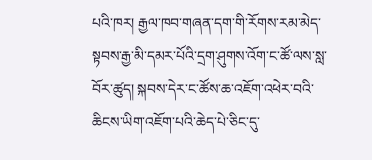པའི་ཁར། རྒྱལ་ཁབ་གཞན་དག་གི་རོགས་རམ་མེད་སྟབས་རྒྱ་མི་དམར་པོའི་དྲག་ཤུགས་འོག་ང་ཚོ་ལས་སླ་བོར་ཚུད། སྐབས་དེར་ང་ཚོས་ཆ་འཇོག་འཕེར་བའི་ཆིངས་ཡིག་འཇོག་པའི་ཆེད་པེ་ཅིང་དུ་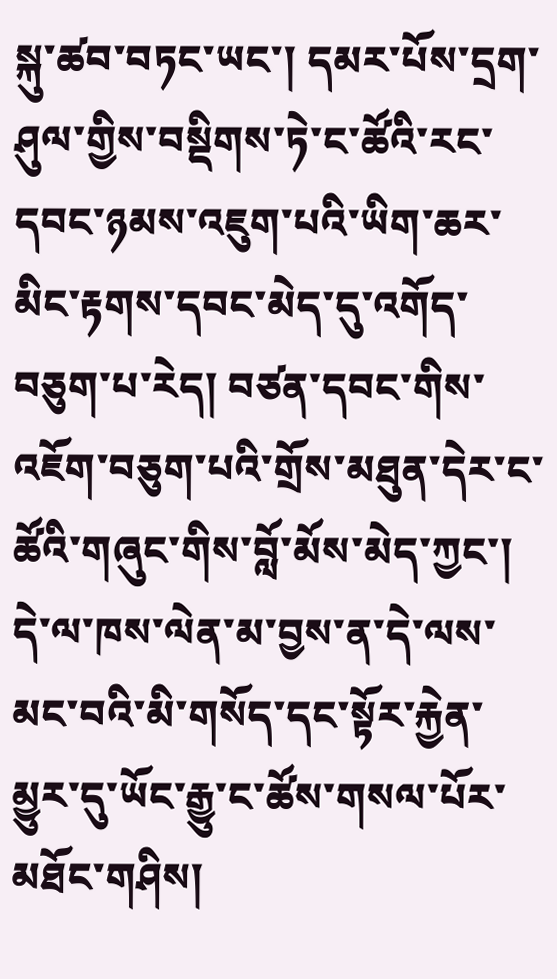སྐུ་ཚབ་བཏང་ཡང་། དམར་པོས་དྲག་ཤུལ་གྱིས་བསྡིགས་ཏེ་ང་ཚོའི་རང་དབང་ཉམས་འཇུག་པའི་ཡིག་ཆར་མིང་རྟགས་དབང་མེད་དུ་འགོད་བཅུག་པ་རེད། བཙན་དབང་གིས་འཇོག་བཅུག་པའི་གྲོས་མཐུན་དེར་ང་ཚོའི་གཞུང་གིས་བློ་མོས་མེད་ཀྱང་། དེ་ལ་ཁས་ལེན་མ་བྱས་ན་དེ་ལས་མང་བའི་མི་གསོད་དང་སྟོར་རྐྱེན་མྱུར་དུ་ཡོང་རྒྱུ་ང་ཚོས་གསལ་པོར་མཐོང་གཤིས།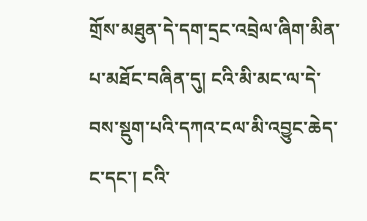གྲོས་མཐུན་དེ་དག་དྲང་འབྲེལ་ཞིག་མིན་པ་མཐོང་བཞིན་དུ། ངའི་མི་མང་ལ་དེ་བས་སྡུག་པའི་དཀའ་ངལ་མི་འབྱུང་ཆེད་ང་དང་། ངའི་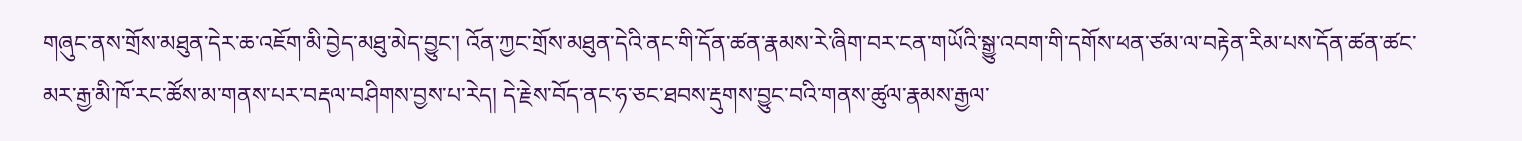གཞུང་ནས་གྲོས་མཐུན་དེར་ཆ་འཇོག་མི་བྱེད་མཐུ་མེད་བྱུང་། འོན་ཀྱང་གྲོས་མཐུན་དེའི་ནང་གི་དོན་ཚན་རྣམས་རེ་ཞིག་བར་ངན་གཡོའི་སྒྱུ་འབག་གི་དགོས་ཕན་ཙམ་ལ་བརྟེན་རིམ་པས་དོན་ཚན་ཚང་མར་རྒྱ་མི་ཁོ་རང་ཚོས་མ་གནས་པར་བརྡལ་བཤིགས་བྱས་པ་རེད། དེ་རྗེས་བོད་ནང་ཧ་ཅང་ཐབས་རྡུགས་བྱུང་བའི་གནས་ཚུལ་རྣམས་རྒྱལ་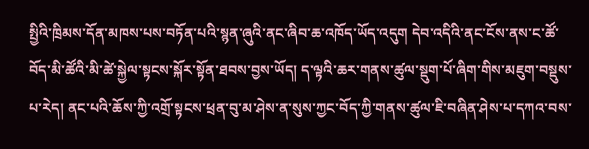སྤྱིའི་ཁྲིམས་དོན་མཁས་པས་བཏོན་པའི་སྙན་ཞུའི་ནང་ཞིབ་ཆ་འཁོད་ཡོད་འདུག དེབ་འདིའི་ནང་ངོས་ནས་ང་ཚོ་བོད་མི་ཚོའི་མི་ཚེ་སྐྱེལ་སྟངས་སྐོར་སྟོན་ཐབས་བྱས་ཡོད། ད་ལྟའི་ཆར་གནས་ཚུལ་སྡུག་པོ་ཞིག་གིས་མཇུག་བསྡུས་པ་རེད། ནང་པའི་ཆོས་ཀྱི་འགྲོ་སྟངས་ཕྲན་བུ་མ་ཤེས་ན་སུས་ཀྱང་བོད་ཀྱི་གནས་ཚུལ་ཇི་བཞིན་ཤེས་པ་དཀའ་བས་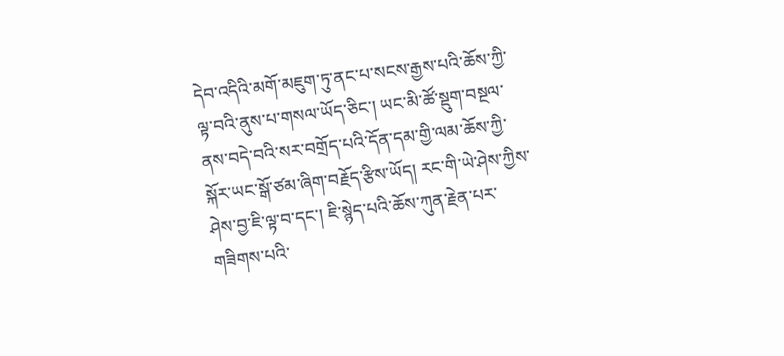དེབ་འདིའི་མགོ་མཇུག་ཏུ་ནང་པ་སངས་རྒྱས་པའི་ཆོས་ཀྱི་ལྟ་བའི་ནུས་པ་གསལ་ཡོད་ཅིང་། ཡང་མི་ཚོ་སྡུག་བསྔལ་ནས་བདེ་བའི་སར་བགྲོད་པའི་དོན་དམ་གྱི་ལམ་ཆོས་ཀྱི་སྐོར་ཡང་སྒོ་ཙམ་ཞིག་བརྗོད་རྩིས་ཡོད། རང་གི་ཡེ་ཤེས་ཀྱིས་ཤེས་བྱ་ཇི་ལྟ་བ་དང་། ཇི་སྙེད་པའི་ཆོས་ཀུན་རྗེན་པར་གཟིགས་པའི་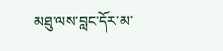མཐུ་ལས་བླང་དོར་མ་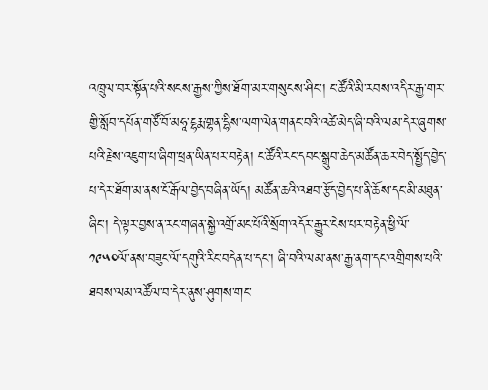འཁྲུལ་བར་སྟོན་པའི་སངས་རྒྱས་ཀྱིས་ཐོག་མར་གསུངས་ཤིང་། ང་ཚོའི་མི་རབས་འདིར་རྒྱ་གར་གྱི་སློབ་དཔོན་གཙོ་བོ་མཧཱ་ངྷརྨ་གྷན་དྷིས་ལག་ལེན་གནང་བའི་འཚེ་མེད་ཞི་བའི་ལམ་དེར་ཞུགས་པའི་རྗེས་འཇུག་པ་ཞིག་ཕྲན་ཡིན་པར་བརྟེན། ང་ཚོའི་རང་དབང་སྒྲུབ་ཆེད་མཚོན་ཆར་བེད་སྤྱོད་བྱེད་པ་དེར་ཐོག་མ་ནས་ངོ་རྒོལ་བྱེད་བཞིན་ཡོད། མཚོན་ཆའི་འཐབ་རྩོད་བྱེད་པ་ནི་ཆོས་དང་མི་མཐུན་ཞིང་། དེ་ལྟར་བྱས་ན་རང་གཞན་སྐྱེ་འགྲོ་མང་པོའི་སྲོག་འདོར་རྒྱུར་ངེས་པར་བརྟེན་ཕྱི་ལོ་༡༩༥༠ལོ་ནས་བཟུང་ལོ་དགུའི་རིང་བདེན་པ་དང་། ཞི་བའི་ལམ་ནས་རྒྱ་ནག་དང་འགྲིགས་པའི་ཐབས་ལམ་འཚོལ་བ་དེར་ནུས་ཤུགས་གང་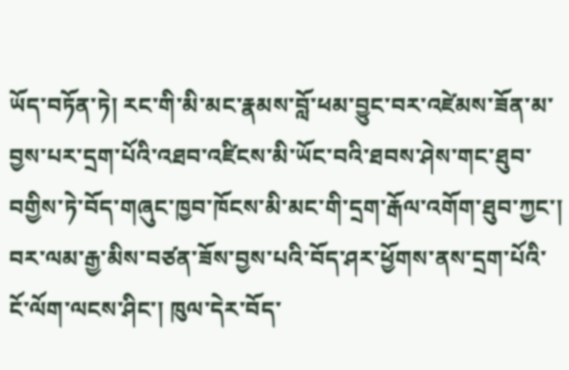ཡོད་བཏོན་ཏེ། རང་གི་མི་མང་རྣམས་བློ་ཕམ་བྱུང་བར་འཛེམས་ཟོན་མ་བྱས་པར་དྲག་པོའི་འཐབ་འཛིངས་མི་ཡོང་བའི་ཐབས་ཤེས་གང་ཐུབ་བགྱིས་ཏེ་བོད་གཞུང་ཁྱབ་ཁོངས་མི་མང་གི་དྲག་རྒོལ་འགོག་ཐུབ་ཀྱང་། བར་ལམ་རྒྱ་མིས་བཙན་ཟོས་བྱས་པའི་བོད་ཤར་ཕྱོགས་ནས་དྲག་པོའི་ངོ་ལོག་ལངས་ཤིང་། ཁུལ་དེར་བོད་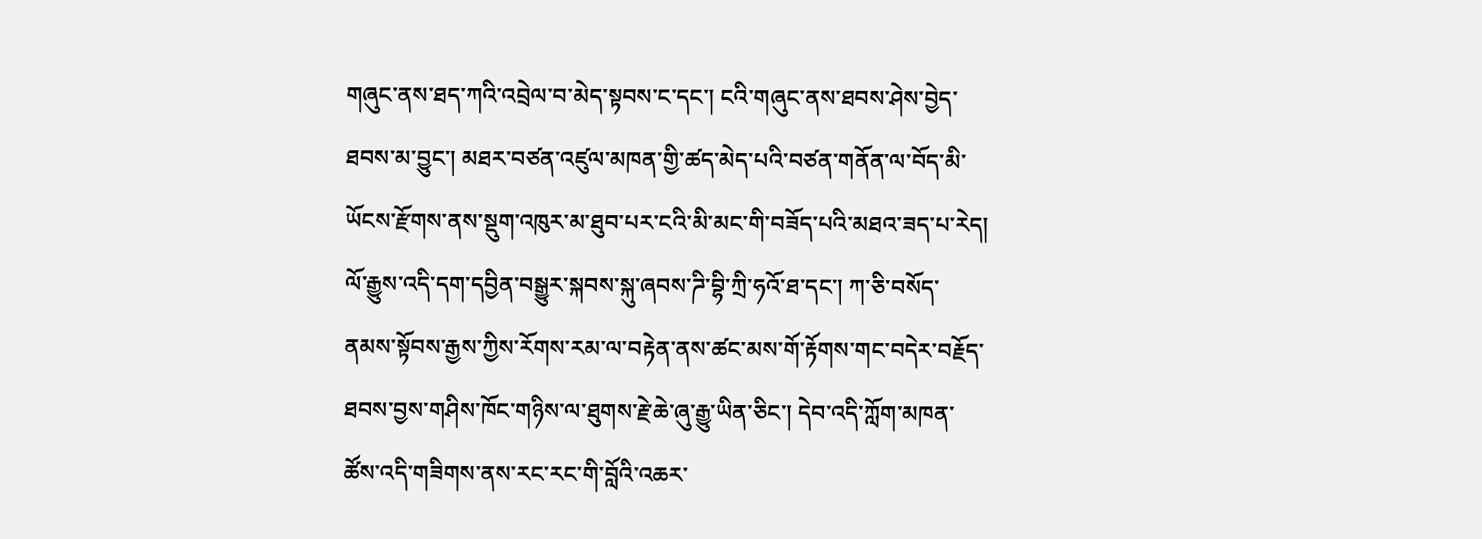གཞུང་ནས་ཐད་ཀའི་འབྲེལ་བ་མེད་སྟབས་ང་དང་། ངའི་གཞུང་ནས་ཐབས་ཤེས་བྱེད་ཐབས་མ་བྱུང་། མཐར་བཙན་འཛུལ་མཁན་གྱི་ཚད་མེད་པའི་བཙན་གནོན་ལ་བོད་མི་ཡོངས་རྫོགས་ནས་སྡུག་འཁུར་མ་ཐུབ་པར་ངའི་མི་མང་གི་བཟོད་པའི་མཐའ་ཟད་པ་རེད།
ལོ་རྒྱུས་འདི་དག་དབྱིན་བསྒྱུར་སྐབས་སྐུ་ཞབས་ཌི་བྷི་ཀྲི་ཧའོ་ཐ་དང་། ཀ་ཅི་བསོད་ནམས་སྟོབས་རྒྱས་ཀྱིས་རོགས་རམ་ལ་བརྟེན་ནས་ཚང་མས་གོ་རྟོགས་གང་བདེར་བརྗོད་ཐབས་བྱས་གཤིས་ཁོང་གཉིས་ལ་ཐུགས་རྗེ་ཆེ་ཞུ་རྒྱུ་ཡིན་ཅིང་། དེབ་འདི་ཀློག་མཁན་ཚོས་འདི་གཟིགས་ནས་རང་རང་གི་བློའི་འཆར་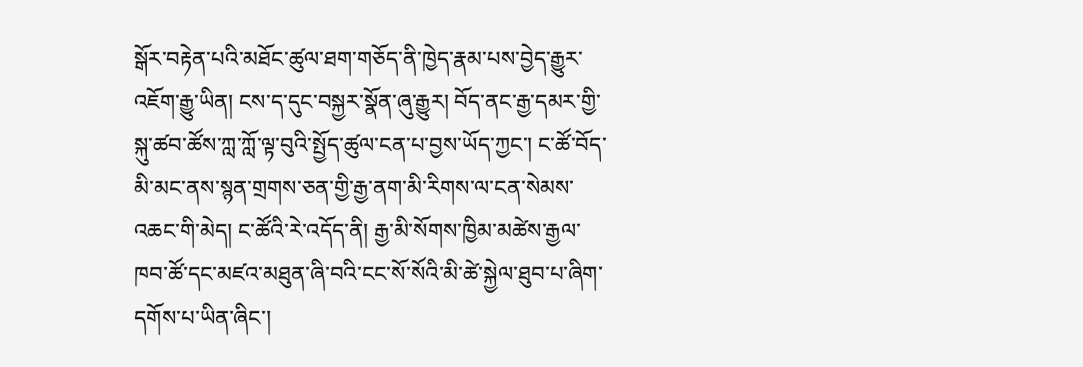སྒོར་བརྟེན་པའི་མཐོང་ཚུལ་ཐག་གཅོད་ནི་ཁྱེད་རྣམ་པས་བྱེད་རྒྱུར་འཇོག་རྒྱུ་ཡིན། ངས་ད་དུང་བསྐྱར་སྣོན་ཞུ་རྒྱུར། བོད་ནང་རྒྱ་དམར་གྱི་སྐུ་ཚབ་ཚོས་ཀླ་ཀློ་ལྟ་བུའི་སྤྱོད་ཚུལ་ངན་པ་བྱས་ཡོད་ཀྱང་། ང་ཚོ་བོད་མི་མང་ནས་སྙན་གྲགས་ཅན་གྱི་རྒྱ་ནག་མི་རིགས་ལ་ངན་སེམས་འཆང་གི་མེད། ང་ཚོའི་རེ་འདོད་ནི། རྒྱ་མི་སོགས་ཁྱིམ་མཚེས་རྒྱལ་ཁབ་ཚོ་དང་མཛའ་མཐུན་ཞི་བའི་ངང་སོ་སོའི་མི་ཚེ་སྐྱེལ་ཐུབ་པ་ཞིག་དགོས་པ་ཡིན་ཞིང་།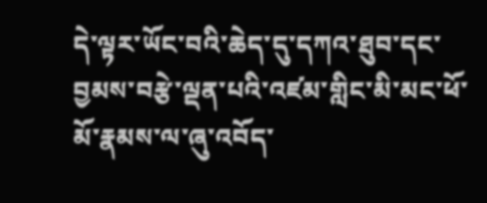དེ་ལྟར་ཡོང་བའི་ཆེད་དུ་དཀའ་ཐུབ་དང་བྱམས་བརྩེ་ལྡན་པའི་འཛམ་གླིང་མི་མང་ཕོ་མོ་རྣམས་ལ་ཞུ་འབོད་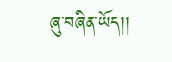ཞུ་བཞིན་ཡོད།།